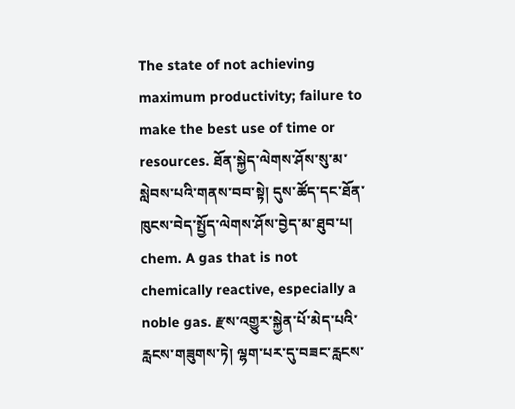The state of not achieving maximum productivity; failure to make the best use of time or resources. ཐོན་སྐྱེད་ལེགས་ཤོས་སུ་མ་སླེབས་པའི་གནས་བབ་སྟེ། དུས་ཚོད་དང་ཐོན་ཁུངས་བེད་སྤྱོད་ལེགས་ཤོས་བྱེད་མ་ཐུབ་པ།
chem. A gas that is not chemically reactive, especially a noble gas. རྫས་འགྱུར་སྐྱེན་པོ་མེད་པའི་རླངས་གཟུགས་ཏེ། ལྷག་པར་དུ་བཟང་རླངས་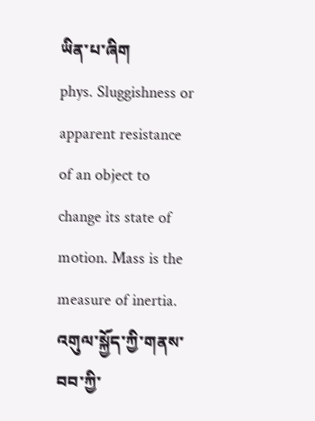ཡིན་པ་ཞིག
phys. Sluggishness or apparent resistance of an object to change its state of motion. Mass is the measure of inertia. འགུལ་སྐྱོད་ཀྱི་གནས་བབ་ཀྱི་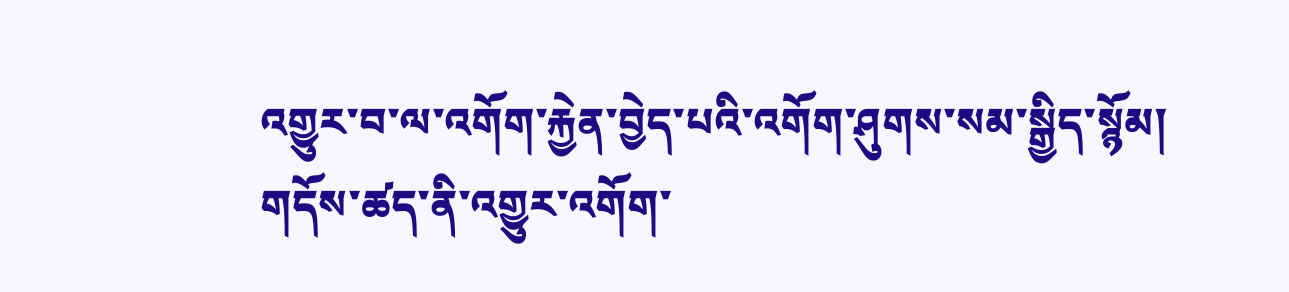འགྱུར་བ་ལ་འགོག་རྐྱེན་བྱེད་པའི་འགོག་ཤུགས་སམ་སྒྱིད་སྙོམ། གདོས་ཚད་ནི་འགྱུར་འགོག་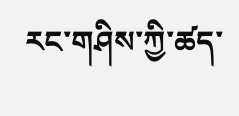རང་གཤིས་ཀྱི་ཚད་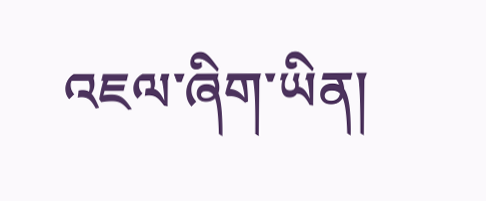འཇལ་ཞིག་ཡིན།